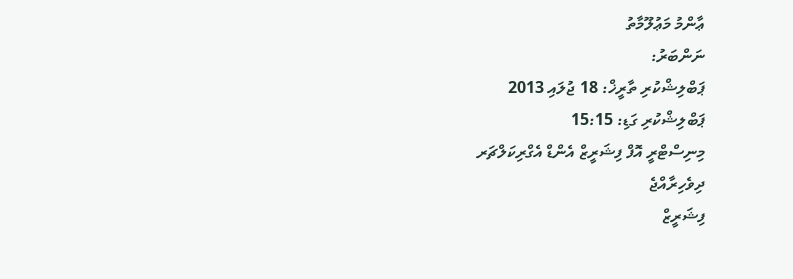ޢާންމު މަޢުލޫމާތު
ނަންބަރު:
ޕަބްލިޝްކުރި ތާރީޚް: 18 ޖުލައި 2013
ޕަބްލިޝްކުރި ގަޑި: 15:15
މިނިސްޓްރީ އޮފް ފިޝަރީޒް އެންޑް އެގްރިކަލްޗަރ
ދިވެހިރާއްޖެ
ފިޝަރީޒް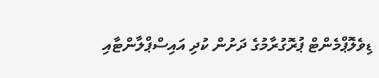ޑިވެލޮޕްމެންޓް ޕުރޮގުރާމުގެ ދަށުން ކުދި އައިސްޕްލާންޓާއި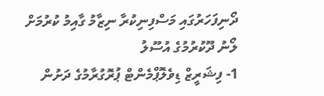ދޯނިފަހަރުގައި މަސްފިނިކުރާ ނިޒާމު ގާއިމު ކުރުމަށް ލޯނު ދޫކުރުމުގެ އުސޫލު
1- ފިޝަރީޒް ޑިވެލޮޕްމެންޓް ޕުރޮގުރާމުގެ ދަށުން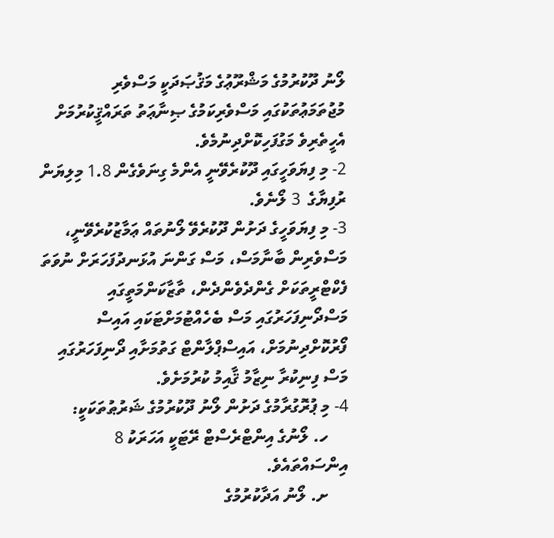ލޯނު ދޫކުރުމުގެ މަޝްރޫޢުގެ މަޤުޞަދަކީ މަސްވެރި މުޖުތަމަޢުތަކުގައި މަސްވެރިކަމުގެ ޞިނާޢަތު ތަރައްޤީކުރުމަށް އެހީތެރިވެ މަގުފަހިކޮށްދިނުމެވެ.
2- މި ފިޔަވަހީގައި ދޫކުރެވޭނީ އެންމެ ގިނަވެގެން 1.8 މިލިޔަން ރުފިޔާގެ  3 ލޯނެވެ.
3- މި ފިޔަވަހީގެ ދަށުން ދޫކުރެވޭ ލޯނުތައް ޢަމާޒުކުރެވޭނީ، މަސްވެރިން ބާނާމަސް، މަސް ގަންނަ އުޅަނދުފަހަރަށް ނުވަތަ ފެކްޓްރީތަކަށް ގެންދެވެންދެން، ތާޒާކަންމަތީގައި މަސްދޯނިފަހަރުގައި މަސް ބެހެއްޓުމަށްޓަކައި އައިސް ފޯރުކޮށްދިނުމަށް، އައިސްޕްލާންޓް ގަތުމަށާއި ދޯނިފަހަރުގައި މަސް ފިނިކުރާ ނިޒާމު ޤާއިމު ކުރުމަށެވެ.
4- މި ޕުރޮގުރާމުގެ ދަށުން ލޯނު ދޫކުރުމުގެ ޝަރުޠުތަކަކީ:
     ހ. ލޯނުގެ އިންޓްރެސްޓް ރޭޓަކީ އަހަރަކު 8 އިންސައްތައެވެ.
     ށ. ލޯނު އަދާކުރުމުގެ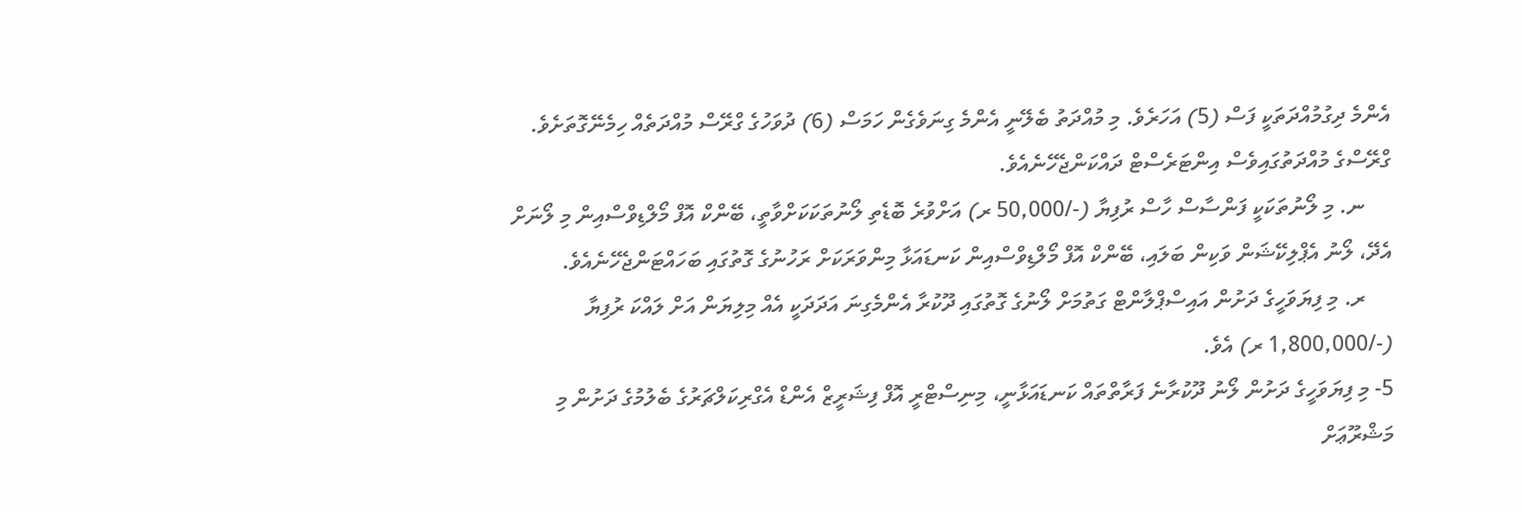އެންމެ ދިގުމުއްދަތަކީ ފަސް (5) އަހަރެވެ. މި މުއްދަތު ބެލޭނީ އެންމެ ގިނަވެގެން ހަމަސް (6) ދުވަހުގެ ގްރޭސް މުއްދަތެއް ހިމެނޭގޮތަށެވެ. ގްރޭސްގެ މުއްދަތުގައިވެސް އިންޓަރެސްޓް ދައްކަންޖެހޭނެއެވެ.
     ނ. މި ލޯނުތަކަކީ ފަންސާސް ހާސް ރުފިޔާ (-/50,000 ރ) އަށްވުރެ ބޮޑެތި ލޯނުތަކަކަށްވާތީ، ބޭންކް އޮފް މޯލްޑިވްސްއިން މި ލޯނަށް އެދޭ، ލޯނު އެޕްލިކޭޝަން ވަކިން ބަލައި، ބޭންކް އޮފް މޯލްޑިވްސްއިން ކަނޑައަޅާ މިންވަރަކަށް ރަހުނުގެ ގޮތުގައި ބަހައްޓަންޖެހޭނެއެވެ.
     ރ. މި ފިޔަވަހީގެ ދަށުން އައިސްޕްލާންޓް ގަތުމަށް ލޯނުގެ ގޮތުގައި ދޫކުރާ އެންމެގިނަ އަދަދަކީ އެއް މިލިޔަން އަށް ލައްކަ ރުފިޔާ (-/1,800,000 ރ) އެވެ.
5- މި ފިޔަވަހީގެ ދަށުން ލޯނު ދޫކުރާނެ ފަރާތްތައް ކަނޑައަޅާނީ، މިނިސްޓްރީ އޮފް ފިޝަރީޒް އެންޑް އެގްރިކަލްޗަރުގެ ބެލުމުގެ ދަށުން މި މަޝްރޫޢަށް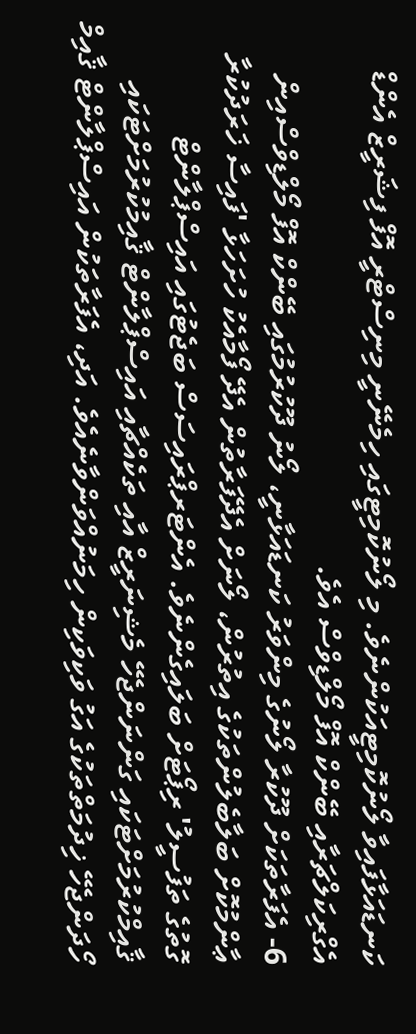ކަނޑައަޅާފައިވާ ލޯނުކޮމިޓީއަކުންނެވެ. މި ލޯނުކޮމިޓީގައި ހިމެނޭނީ މިނިސްޓްރީ އޮފް ފިޝަރީޒް އެންޑް އެގްރިކަލްޗަރާއި ބޭންކް އޮފް މޯލްޑިވްސް އެވެ.
6- އެފަރާތަކަށް ދޫކުރާ ލޯނުގެ މިންވަރު ކަނޑައަޅާނީ، ލޯނު ދޫކުރުމުގައި ބޭންކް އޮފް މޯލްޑިވްސްއިން ޢާންމުކޮށް ބަލާބެލުންތަކުގެ އިތުރުން، ލޯނަށް އެދޭފަރާތުން އެދޭ ފޯމާއެކު ހުށަހަޅާ 'ފައިސާ ޚަރަދުކުރާ ގޮތުގެ ތަފުސީލު' ރިޕޯޓަށް ބަލައިގެންނެވެ. އެންޓަރޕްރައިސަސް ބަޖެޓުގައި އައިސްޕްލާންޓް ޤާއިމްކުރުމަށްޓަކައި ގަންނަންޖެހޭ މެޝިނަރީޒް އާއި ތަކެއްޗާއި އައިސްޕްލާންޓް ޤާއިމުކުރުމަށްޓަކައި ހޯދަންޖެހޭ ޚިދުމަތްތަކުގެ އަގު ވަކިވަކިން ހިމަނުއްވަންވާނެއެވެ. އަދި، އެފަރާތަކުން އައިސްޕްލާންޓް ޤާއިމް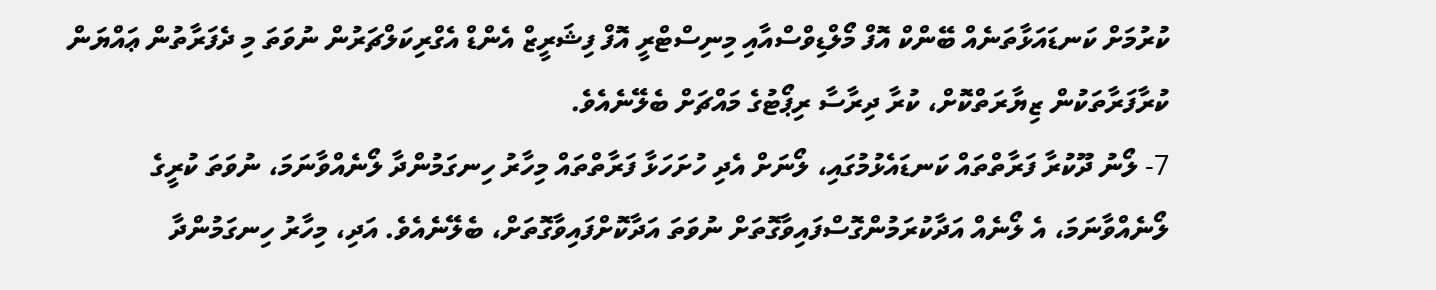ކުރުމަށް ކަނޑައަޅާތަނެއް ބޭންކް އޮފް މޯލްޑިވްސްއާއި މިނިސްޓްރީ އޮފް ފިޝަރީޒް އެންޑް އެގްރިކަލްޗަރުން ނުވަތަ މި ދެފަރާތުން ޢައްޔަން ކުރާފަރާތަކުން ޒިޔާރަތްކޮށް، ކުރާ ދިރާސާ ރިޕޯޓުގެ މައްޗަށް ބެލޭނެއެވެ.
7- ލޯނު ދޫކުރާ ފަރާތްތައް ކަނޑައެޅުމުގައި، ލޯނަށް އެދި ހުށަހަޅާ ފަރާތްތައް މިހާރު ހިނގަމުންދާ ލޯނެއްވާނަމަ، ނުވަތަ ކުރީގެ ލޯނެއްވާނަމަ، އެ ލޯނެއް އަދާކުރަމުންގޮސްފައިވާގޮތަށް ނުވަތަ އަދާކޮށްފައިވާގޮތަށް، ބެލޭނެއެވެ. އަދި، މިހާރު ހިނގަމުންދާ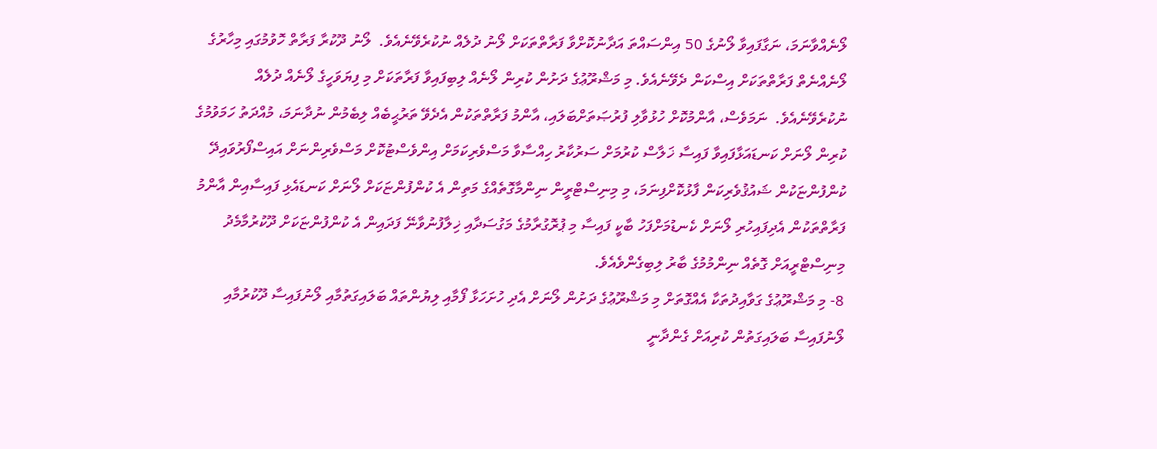ލޯނެއްވާނަމަ، ނަގާފައިވާ ލޯނުގެ 50 އިންސައްތަ އަދާނުކޮށްވާ ފަރާތްތަކަށް ލޯނު ދުލެއް ނުކުރެވޭނެއެވެ.  ލޯނު ދޫކުރާ ފަރާތް ހޮވުމުގައި މިހާރުގެ ލޯނެއްނެތް ފަރާތްތަކަށް އިސްކަން ދެވޭނެއެވެ. މި މަޝްރޫޢުގެ ދަށުން ކުރިން ލޯނެއް ލިބިފައިވާ ފަރާތަކަށް މި ފިޔަވަހީގެ ލޯނެއް ދުލެއް ނުކުރެވޭނެއެވެ.  ނަމަވެސް، އާންމުކޮށް ހުޅުވާލި ފުރުޞަތަށްބަލައި، އާންމު ފަރާތްތަކުން އެދެވޭ ތަރުޙީބެއް ލިބެމުން ނުދާނަމަ، މުއްދަތު ހަމަވުމުގެ ކުރިން ލޯނަށް ކަނޑައަޅާފައިވާ ފައިސާ ޚަލާސް ކުރުމަށް ސަރުކާރު ހިއްސާވާ މަސްވެރިކަމަށް އިންވެސްޓުކޮށް މަސްވެރިންނަށް އައިސްފޯރުވައިދޭ ކުންފުންޏަކުން ޝައުޤުވެރިކަން ފާޅުކޮށްފިނަމަ، މި މިނިސްޓްރީން ނިންމާގޮތެއްގެ މަތިން އެ ކުންފުންޏަކަށް ލޯނަށް ކަނޑައެޅި ފައިސާއިން އާންމު ފަރާތްތަކުން އެދިފައިހުރި ލޯނަށް ކެނޑުމަށްފަހު ބާކީ ފައިސާ މި ޕުރޮގުރާމުގެ މަގުސަދާއި ޚިލާފުނުވާނޭ ފަދައިން އެ ކުންފުންޏަކަށް ދޫކުރުމާމެދު މިނިސްޓްރީއަށް ގޮތެއް ނިންމުމުގެ ބާރު ލިބިގެންވެއެވެ.
8- މި މަޝްރޫޢުގެ ގަވާއިދުތަކާ އެއްގޮތަށް މި މަޝްރޫޢުގެ ދަށުން ލޯނަށް އެދި ހުށަހަޅާ ފޯމާއި ލިޔުންތައް ބަލައިގަތުމާއި ލޯނުފައިސާ ދޫކުރުމާއި ލޯނުފައިސާ ބަލައިގަތުން ކުރިއަށް ގެންދާނީ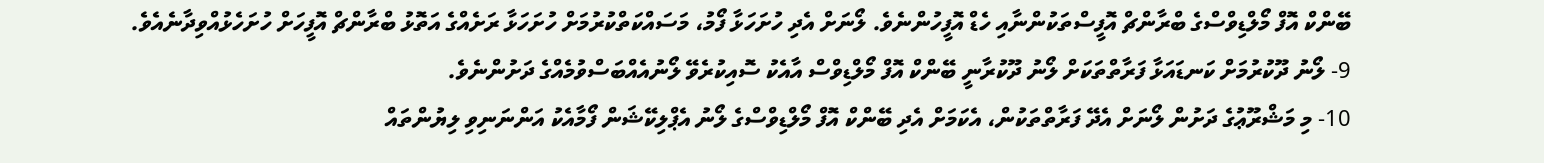ބޭންކް އޮފް މޯލްޑިވްސްގެ ބްރާންޗް އޮފީސްތަކުންނާއި ހެޑް އޮފީހުންނެވެ. ލޯނަށް އެދި ހުށަހަޅާ ފޯމު، މަސައްކަތްކުރުމަށް ހުށަހަޅާ ރަށެއްގެ އަތޮޅު ބްރާންޗް އޮފީހަށް ހުށަހެޅުއްވިދާނެއެވެ.
9- ލޯނު ދޫކުރުމަށް ކަނޑައަޅާ ފަރާތްތަކަށް ލޯނު ދޫކުރާނީ ބޭންކް އޮފް މޯލްޑިވްސް އާއެކު ސޮއިކުރެވޭ ލޯނުއެއްބަސްވުމެއްގެ ދަށުންނެވެ.
10- މި މަޝްރޫޢުގެ ދަށުން ލޯނަށް އެދޭ ފަރާތްތަކުން، އެކަމަށް އެދި ބޭންކް އޮފް މޯލްޑިވްސްގެ ލޯނު އެޕްލިކޭޝަން ފޯމާއެކު އަންނަނިވި ލިޔުންތައް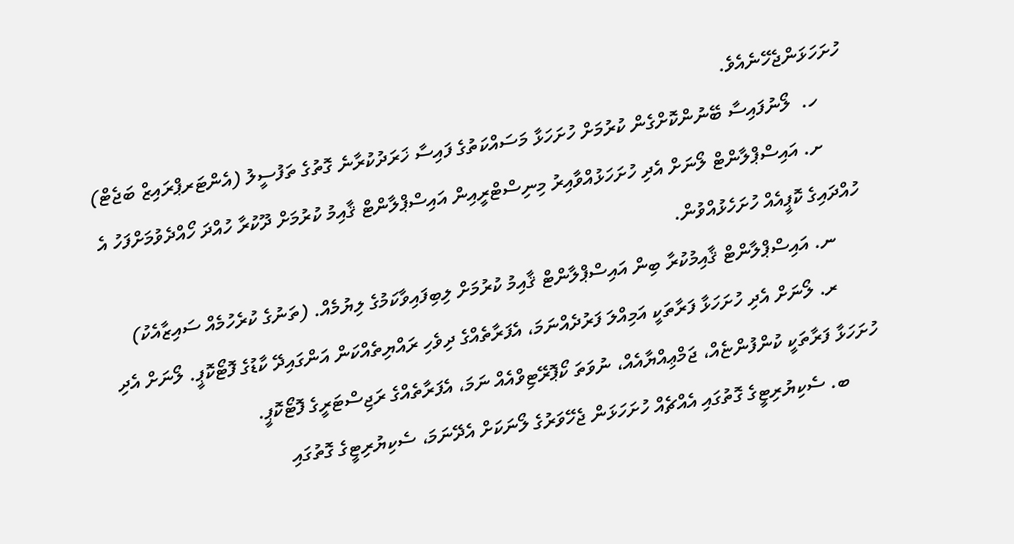ހުށަހަޅަންޖެހޭނެއެވެ.
      ހ.  ލޯނުފައިސާ ބޭނުންކޮށްގެން ކުރުމަށް ހުށަހަޅާ މަސައްކަތުގެ ފައިސާ ޚަރަދުކުރާނެ ގޮތުގެ ތަފުސީލު (އެންޓަރޕްރައިޒް ބަޖެޓް)
      ށ. އައިސްޕްލާންޓް ލޯނަށް އެދި ހުށަހަޅުއްވާއިރު މިނިސްޓްރީއިން އައިސްޕްލާންޓް ޤާއިމު ކުރުމަށް ދޫކުރާ ހުއްދަ ހޯއްދެވުމަށްފަހު އެ ހުއްދައިގެ ކޮޕީއެއް ހުށަހެޅުއްވުން.
      ނ. އައިސްޕްލާންޓް ޤާއިމުކުރާ ބިން އައިސްޕްލާންޓް ޤާއިމު ކުރުމަށް ލިބިފައިވާކަމުގެ ލިޔުމެއް. (ތަނުގެ ކުރެހުމެއް ސައިޒާއެކު)
       ރ. ލޯނަށް އެދި ހުށަހަޅާ ފަރާތަކީ އަމިއްލަ ފަރުދެއްނަމަ، އެފަރާތެއްގެ ދިވެހި ރައްޔިތެއްކަން އަންގައިދޭ ކާޑުގެ ފޮޓޯކޮޕީ. ލޯނަށް އެދި ހުށަހަޅާ ފަރާތަކީ ކުންފުންޏެއް، ޖަމްޢިއްޔާއެއް، ނުވަތަ ކޯޕޮރޭޓިވްއެއް ނަމަ، އެފަރާތެއްގެ ރަޖިސްޓަރީގެ ފޮޓޯކޮޕީ.
       ބ. ސެކިޔުރިޓީގެ ގޮތުގައި އެއްޗެއް ހުށަހަޅަން ޖެހޭވަރުގެ ލޯނަކަށް އެދޭނަމަ، ސެކިޔުރިޓީގެ ގޮތުގައި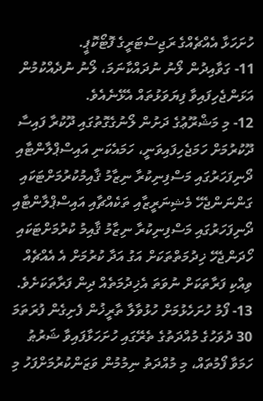ހުށަހަޅާ އެއްޗެއްގެ ރަޖިސްޓަރީގެ ފޮޓޯކޮޕީ.
11- ގަވާއިދުން ލޯނު ނުދައްކާނަމަ، ލޯނު ނުދެއްކުމުން އަޅަންޖެހިފައިވާ ފިޔަވަޅުތައް އެޅޭނެއެވެ.
12- މި މަޝްރޫޢުގެ ދަށުން ލޯނުގެގޮތުގައި ދޫކުރާ ފައިސާ ދޫކުރުމަށް ހަމަޖެހިފައިވަނީ، ހަމައެކަނި އައިސްޕްލާންޓާއި ދޯނިފަހަރުގައި މަސްފިނިކުރާ ނިޒާމު ޤާއިމުކުރުމަށްޓަކައި ގަންނަންޖެހޭ މެޝިނަރީޒާއި ތަކެއްޗާއި އައިސްޕްލާންޓާއި ދޯނިފަހަރުގައި މަސްފިނިކުރާ ނިޒާމު ޤާއިމު ކުރުމަށްޓަކައި ހޯދަންޖެހޭ ޚިދުމަތްތަކަށް އަގު އަދާ ކުރުމަށް އެ އެއްޗެއް ވިއްކި ފަރާތަކަށް ނުވަތަ އެޚިދުމަތެއް ދިން ފަރާތަކަށެވެ.
13- ފޯމު ހުށަހެޅުމަށް ހުޅުވާލާ ތާރީޚުން ފެށިގެން ފުރަތަމަ 30 ދުވަހުގެ މުއްދަތުގެ ތެރޭގައި ހުށަހަޅާފައިވާ ޝަރުޠު ހަމަވާ ފޯމުތައް، މި މުއްދަތު ނިމުމުން ވަޒަންކުރުމަށްފަހު މި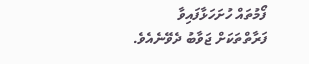ފޯމުތައް ހުށަހަޅާފައިވާ ފަރާތްތަކަށް ޖަވާބު ދެވޭނެއެވެ.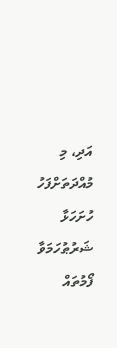އަދި، މި މުއްދަތަށްފަހު ހުށަހަޅާ ޝަރުޠުހަމަވާ ފޯމުތައް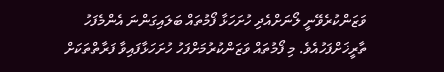ވަޒަންކުރެވޭނީ ލޯނަށްއެދި ހުށަހަޅާ ފޯމުތައް ބަލައިގަންނަ އެންމެފަހު ތާރީޚަށްފަހުއެވެ. މި ފޯމުތައް ވަޒަންކުރުމަށްފަހު ހުށަހަޅާފައިވާ ފަރާތްތަކަށް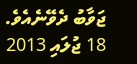ޖަވާބު ދެވޭނެއެވެ.
18 ޖުލައި 2013